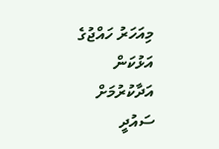މިއަހަރު ހައްޖުގެ އަޅުކަން އަދާކުރުމަށް ސައުދީ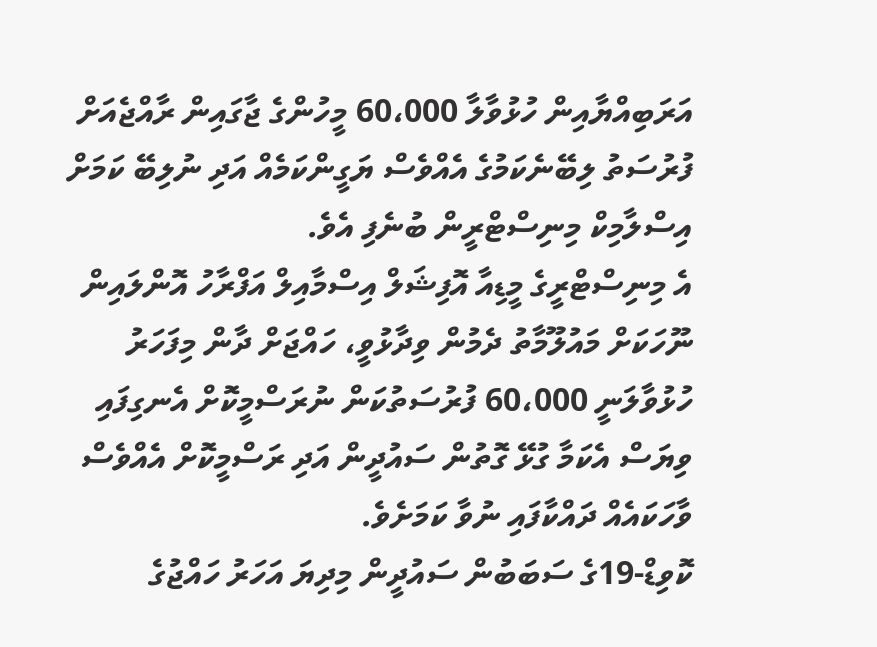އަރަބިއްޔާއިން ހުޅުވާލާ 60،000 މީހުންގެ ޖާގައިން ރާއްޖެއަށް ފުރުސަތު ލިބޭނެކަމުގެ އެއްވެސް ޔަގީންކަމެއް އަދި ނުލިބޭ ކަމަށް އިސްލާމިކް މިނިސްޓްރީން ބުނެފި އެވެ.
އެ މިނިސްޓްރީގެ މީޑިއާ އޮފިޝަލް އިސްމާއިލް އަފްރާހު އޮންލައިން ނޫހަކަށް މައުލޫމާތު ދެމުން ވިދާޅުވީ، ހައްޖަށް ދާން މިފަހަރު ހުޅުވާލަނީ 60،000 ފުރުސަތުކަން ނުރަސްމީކޮށް އެނގިފައި ވިޔަސް އެކަމާ ގުޅޭ ގޮތުން ސައުދީން އަދި ރަސްމީކޮށް އެއްވެސް ވާހަކައެއް ދައްކާފައި ނުވާ ކަމަށެވެ.
ކޮވިޑް-19ގެ ސަބަބުން ސައުދީން މިދިޔަ އަހަރު ހައްޖުގެ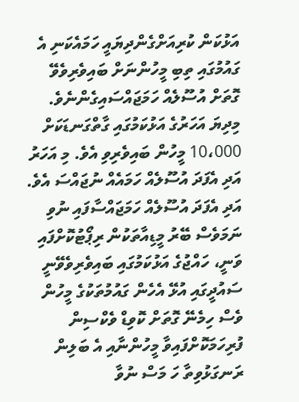އަޅުކަން ކުރިއަށްގެންދިޔައީ ހަމައެކަނި އެ ގައުމުގައި ތިބި މީހުންނަށް ބައިވެރިވެވޭ ގޮތަށް އުސޫލެއް ހަމަޖައްސައިގެންނެވެ. މިދިޔަ އަހަރުގެ އަޅުކަމުގައި ގާތްގަނޑަކަށް 10،000 މީހުން ބައިވެރިވި އެވެ. މި އަހަރު އަދި އެފަދަ އުސޫލެއް ހަމައެއް ނުޖައްސަ އެވެ.
އަދި އެފަދަ އުސޫލެއް ހަމަޖައްސާފައި ނުވި ނަމަވެސް ބޭރު މީޑިއާތަކުން ރިޕޯޓުކޮށްފައި ވަނީ، ހައްޖުގެ އަޅުކަމުގައި ބައިވެރިވެވޭނީ ސައުދީގައި އުޅޭ އެހެން ގައުމުތަކުގެ މީހުން ވެސް ހިމެނޭ ގޮތަށް ކޮވިޑް ވެކްސިން ފުރިހަމަކޮށްފައިވާ މީހުންނާއި އެ ބަލިން ރަނގަޅުވިތާ ހަ މަސް ނުވާ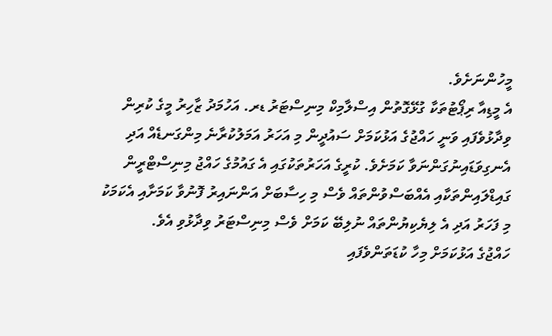މީހުންނަށެވެ.
އެ މީޑިއާ ރިޕޯޓުތަކާ ގުޅޭގޮތުން އިސްލާމިކް މިނިސްޓަރު ޑރ. އަހުމަދު ޒާހިރު މީގެ ކުރިން ވިދާޅުވެފައި ވަނީ ހައްޖުގެ އަޅުކަމަށް ސައުދީން މި އަހަރު އަމަލުކުރާނެ މިންގަނޑެއް އަދި އެނގިވަޑައިނުގަންނަވާ ކަމަށެވެ. ކުރީގެ އަހަރުތަކުގައި އެ ގައުމުގެ ހައްޖު މިނިސްޓްރީން ގައިޑްލައިންތަކާއި އެއްބަސްވުންތައް ވެސް މި ހިސާބަށް އަންނައިރު ފޮނުވާ ކަމަށާއި އެކަމަކު މި ފަހަރު އަދި އެ ލިޔެކިޔުންތައް ނުލިބޭ ކަމަށް ވެސް މިނިސްޓަރު ވިދާޅުވި އެވެ.
ހައްޖުގެ އަޅުކަމަށް މިހާ ކުޑަތަންވެފައި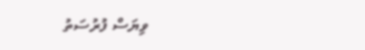ވިޔަސް ފުރުސަތު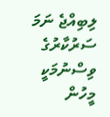ލިބިއްޖެ ނަމަ ސަރުކާރުގެ ވިސްނުމަކީ މީހުން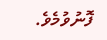ފޮނުވުމެވެ.